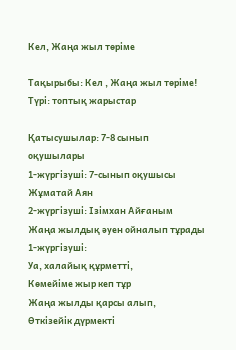Кел, Жаңа жыл төріме

Тақырыбы: Кел , Жаңа жыл төріме!
Түрі: топтық жарыстар

Қатысушылар: 7-8 сынып оқушылары
1-жүргізуші: 7-сынып оқушысы Жұматай Аян
2-жүргізуші: Ізімхан Айғаным
Жаңа жылдық әуен ойналып тұрады
1-жүргізуші:
Уа, халайық құрметті,
Көмейіме жыр кеп тұр
Жаңа жылды қарсы алып,
Өткізейік дүрмекті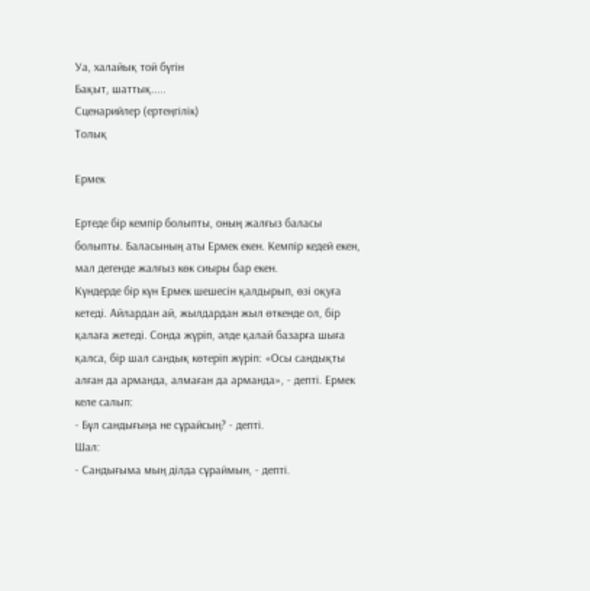Уа, халайық той бүгін
Бақыт, шаттық.....
Сценарийлер (ертеңгілік)
Толық

Ермек

Ертеде бір кемпір болыпты, оның жалғыз баласы болыпты. Баласының аты Ермек екен. Кемпір кедей екен, мал дегенде жалғыз көк сиыры бар екен.
Күндерде бір күн Ермек шешесін қалдырып, өзі оқуға кетеді. Айлардан ай, жылдардан жыл өткенде ол, бір қалаға жетеді. Сонда жүріп, әлде қалай базарға шыға қалса, бір шал сандық көтеріп жүріп: «Осы сандықты алған да арманда, алмаған да арманда», - депті. Ермек келе салып:
- Бұл сандығыңа не сұрайсың? - депті.
Шал:
- Сандығыма мың ділда сұраймын, - депті.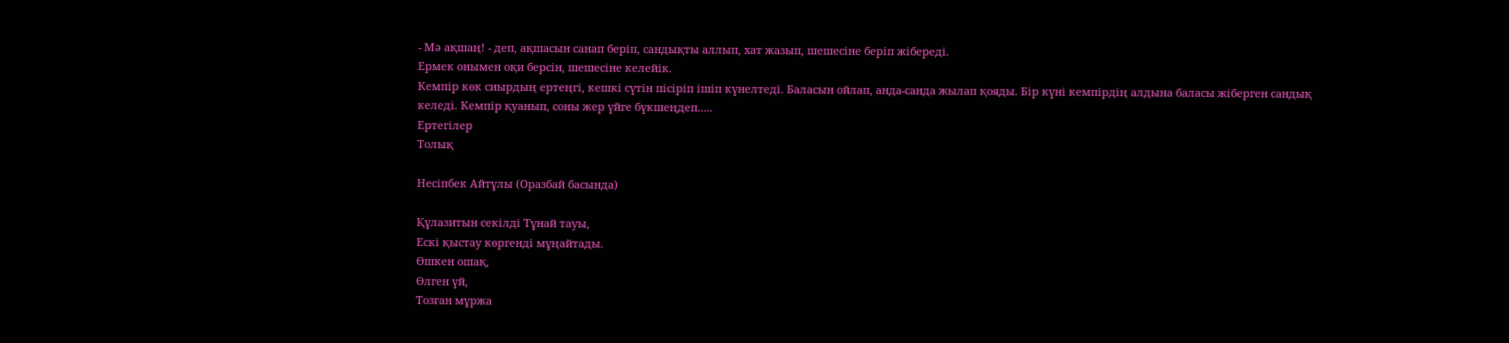- Мә ақшаң! - деп, ақшасын санап беріп, сандықты аллып, хат жазып, шешесіне беріп жібереді.
Ермек онымен оқи берсін, шешесіне келейік.
Кемпір көк сиырдың ертеңгі, кешкі сүтін пісіріп ішіп күнелтеді. Баласын ойлап, анда-санда жылап қояды. Бір күні кемпірдің алдына баласы жіберген сандық келеді. Кемпір қуанып, соны жер үйге бүкшеңдеп.....
Ертегілер
Толық

Несіпбек Айтұлы (Оразбай басында)

Құлазитын секілді Тұнай тауы,
Ескі қыстау көргенді мұңайтады.
Өшкен ошақ,
Өлген үй,
Тозған мұржа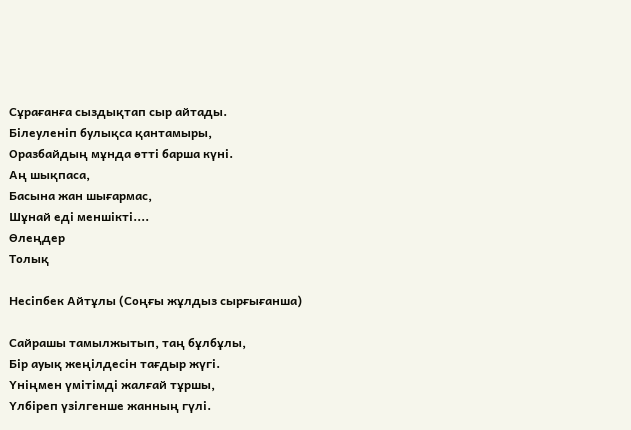Сұрағанға сыздықтап сыр айтады.
Білеуленіп булықса қантамыры,
Оразбайдың мұнда өтті барша күні.
Аң шықпаса,
Басына жан шығармас,
Шұнай еді меншікті....
Өлеңдер
Толық

Несіпбек Айтұлы (Соңғы жұлдыз сырғығанша)

Сайрашы тамылжытып, таң бұлбұлы,
Бір ауық жеңілдесін тағдыр жүгі.
Үніңмен үмітімді жалғай тұршы,
Үлбіреп үзілгенше жанның гүлі.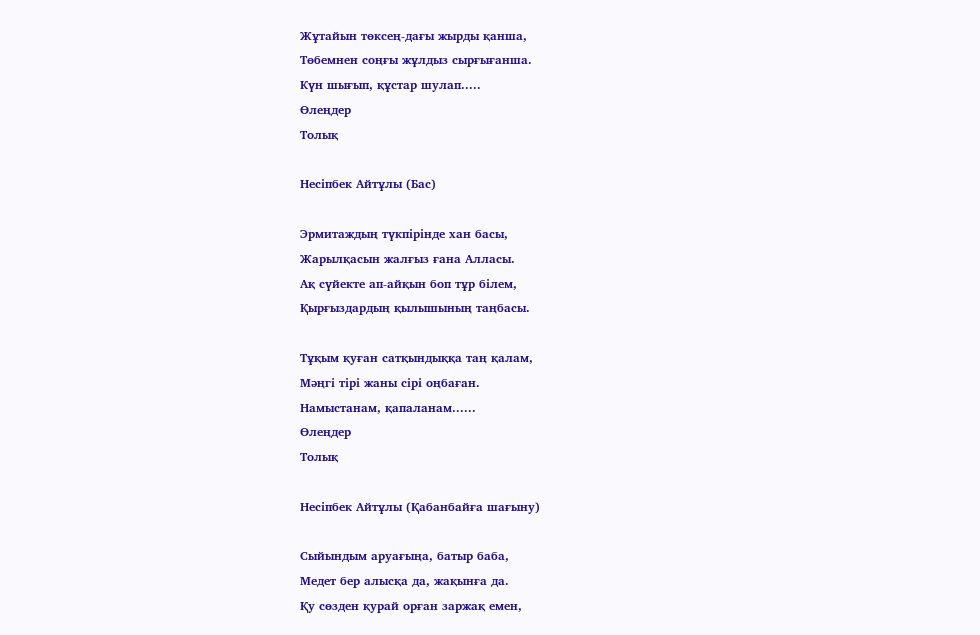Жұтайын төксең-дағы жырды қанша,
Төбемнен соңғы жұлдыз сырғығанша.
Күн шығып, құстар шулап.....
Өлеңдер
Толық

Несіпбек Айтұлы (Бас)

Эрмитаждың түкпірінде хан басы,
Жарылқасын жалғыз ғана Алласы.
Ақ сүйекте ап-айқын боп тұр білем,
Қырғыздардың қылышының таңбасы.

Тұқым қуған сатқындыққа таң қалам,
Мәңгі тірі жаны сірі оңбаған.
Намыстанам, қапаланам......
Өлеңдер
Толық

Несіпбек Айтұлы (Қабанбайға шағыну)

Сыйындым аруағыңа, батыр баба,
Медет бер алысқа да, жақынға да.
Қу сөзден қурай орған заржақ емен,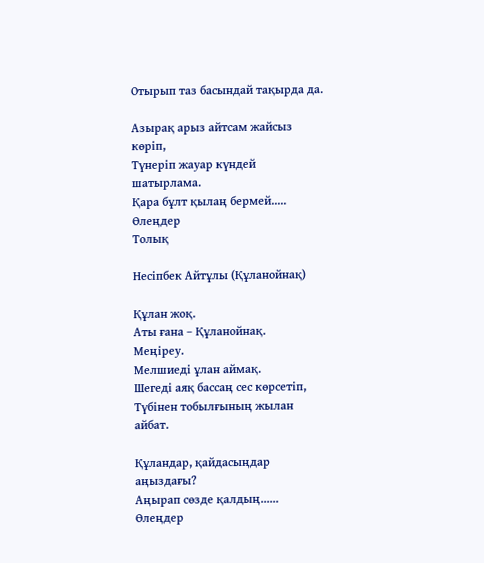Отырып таз басындай тақырда да.

Азырақ арыз айтсам жайсыз көріп,
Түнеріп жауар күндей шатырлама.
Қара бұлт қылаң бермей.....
Өлеңдер
Толық

Несіпбек Айтұлы (Құланойнақ)

Құлан жоқ.
Аты ғана – Құланойнақ.
Меңіреу.
Мелшиеді ұлан аймақ.
Шегеді аяқ бассаң сес көрсетіп,
Түбінен тобылғының жылан айбат.

Құландар, қайдасыңдар аңыздағы?
Аңырап сөзде қалдың......
Өлеңдер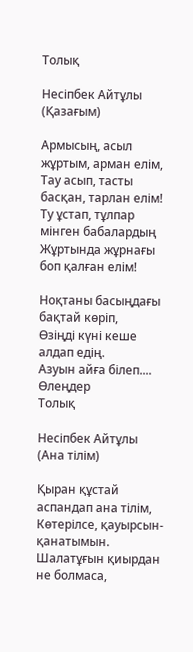Толық

Несіпбек Айтұлы (Қазағым)

Армысың, асыл жұртым, арман елім,
Тау асып, тасты басқан, тарлан елім!
Ту ұстап, тұлпар мінген бабалардың
Жұртында жұрнағы боп қалған елім!

Ноқтаны басыңдағы бақтай көріп,
Өзіңді күні кеше алдап едің.
Азуын айға білеп....
Өлеңдер
Толық

Несіпбек Айтұлы (Ана тілім)

Қыран құстай аспандап ана тілім,
Көтерілсе, қауырсын-қанатымын.
Шалатұғын қиырдан не болмаса,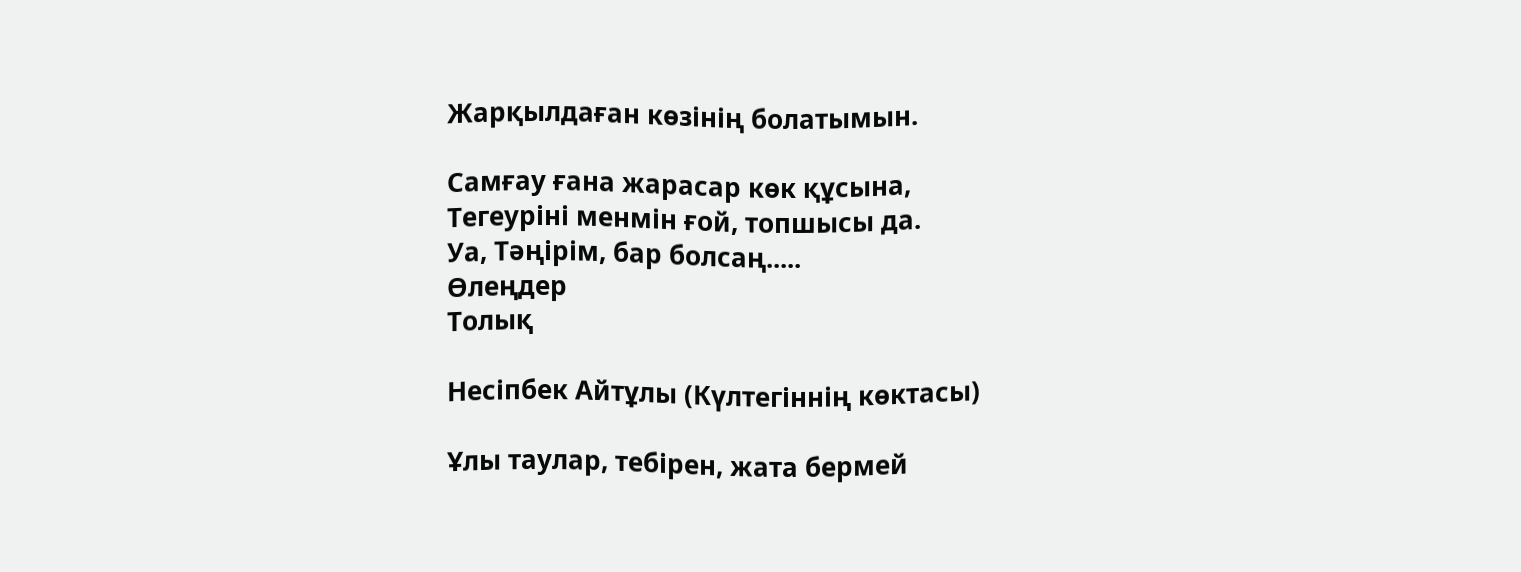Жарқылдаған көзінің болатымын.

Самғау ғана жарасар көк құсына,
Тегеуріні менмін ғой, топшысы да.
Уа, Тәңірім, бар болсаң.....
Өлеңдер
Толық

Несіпбек Айтұлы (Күлтегіннің көктасы)

Ұлы таулар, тебірен, жата бермей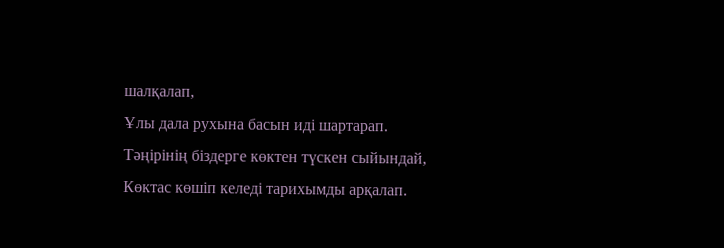шалқалап,
Ұлы дала рухына басын иді шартарап.
Тәңірінің біздерге көктен түскен сыйындай,
Көктас көшіп келеді тарихымды арқалап.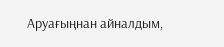Аруағыңнан айналдым,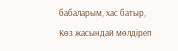бабаларым, хас батыр,
Көз жасындай мөлдіреп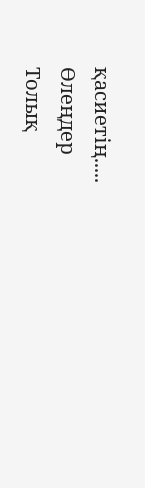қасиетің.....
Өлеңдер
Толық